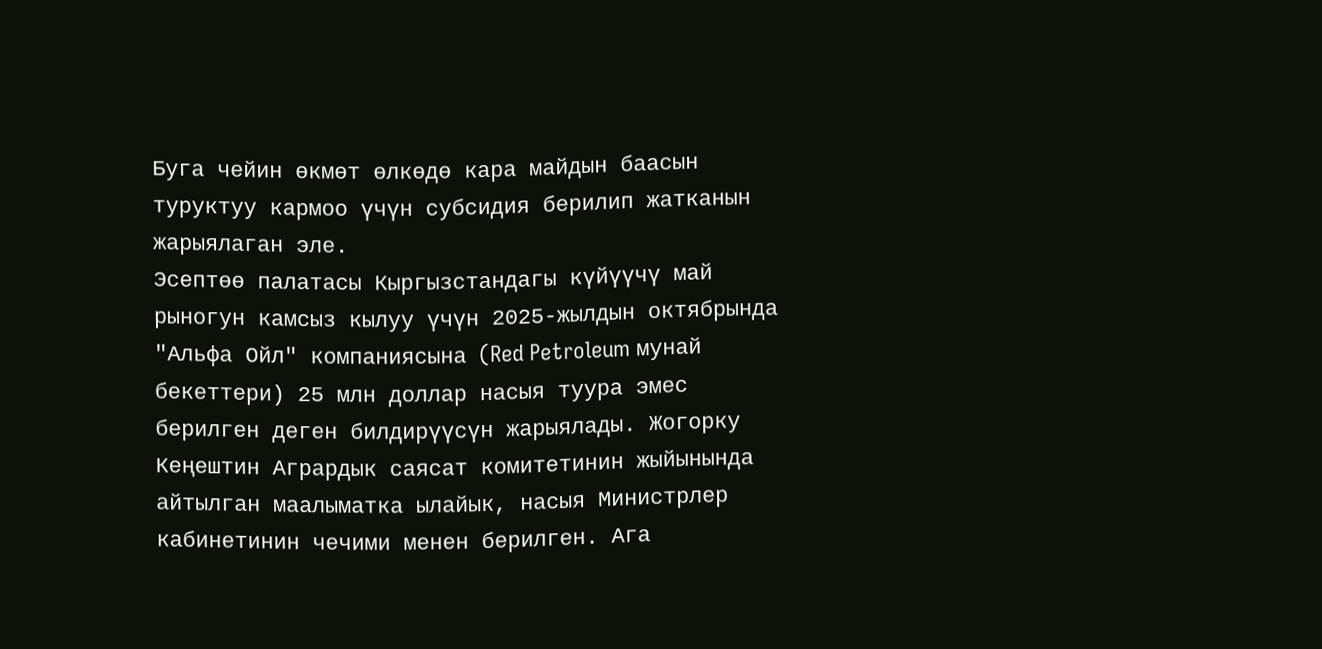Буга чейин өкмөт өлкөдө кара майдын баасын туруктуу кармоо үчүн субсидия берилип жатканын жарыялаган эле.
Эсептөө палатасы Кыргызстандагы күйүүчү май рыногун камсыз кылуу үчүн 2025-жылдын октябрында "Альфа Ойл" компаниясына (Red Petroleum мунай бекеттери) 25 млн доллар насыя туура эмес берилген деген билдирүүсүн жарыялады. Жогорку Кеңештин Агрардык саясат комитетинин жыйынында айтылган маалыматка ылайык, насыя Министрлер кабинетинин чечими менен берилген. Ага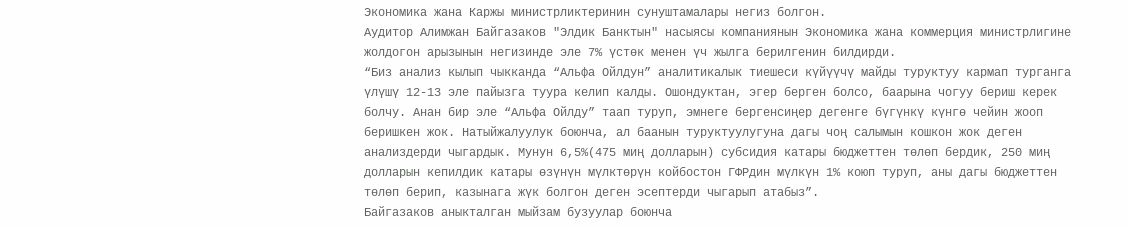Экономика жана Каржы министрликтеринин сунуштамалары негиз болгон.
Аудитор Алимжан Байгазаков "Элдик Банктын" насыясы компаниянын Экономика жана коммерция министрлигине жолдогон арызынын негизинде эле 7% үстөк менен үч жылга берилгенин билдирди.
“Биз анализ кылып чыкканда “Альфа Ойлдун” аналитикалык тиешеси күйүүчү майды туруктуу кармап турганга үлүшү 12-13 эле пайызга туура келип калды. Ошондуктан, эгер берген болсо, баарына чогуу бериш керек болчу. Анан бир эле “Альфа Ойлду” таап туруп, эмнеге бергенсиңер дегенге бүгүнкү күнгө чейин жооп беришкен жок. Натыйжалуулук боюнча, ал баанын туруктуулугуна дагы чоң салымын кошкон жок деген анализдерди чыгардык. Мунун 6,5%(475 миң долларын) субсидия катары бюджеттен төлөп бердик, 250 миң долларын кепилдик катары өзүнүн мүлктөрүн койбостон ГФРдин мүлкүн 1% коюп туруп, аны дагы бюджеттен төлөп берип, казынага жүк болгон деген эсептерди чыгарып атабыз”.
Байгазаков аныкталган мыйзам бузуулар боюнча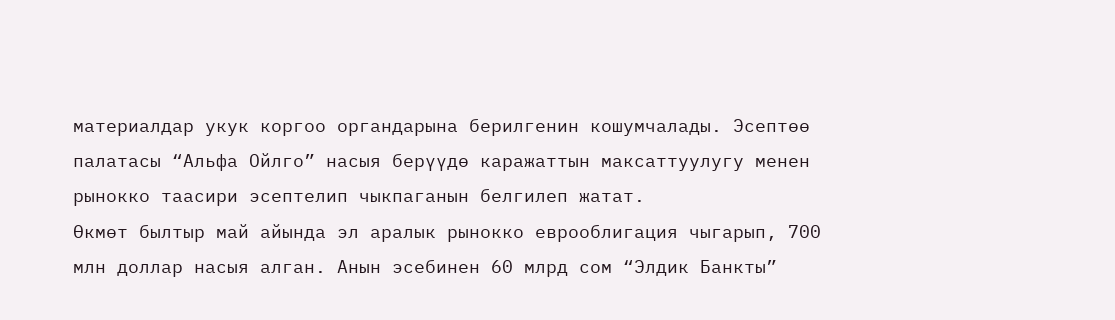материалдар укук коргоо органдарына берилгенин кошумчалады. Эсептөө палатасы “Альфа Ойлго” насыя берүүдө каражаттын максаттуулугу менен рынокко таасири эсептелип чыкпаганын белгилеп жатат.
Өкмөт былтыр май айында эл аралык рынокко еврооблигация чыгарып, 700 млн доллар насыя алган. Анын эсебинен 60 млрд сом “Элдик Банкты”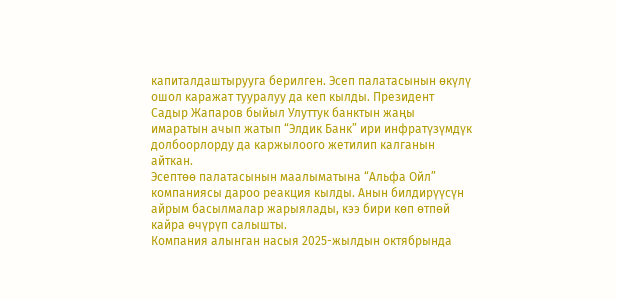капиталдаштырууга берилген. Эсеп палатасынын өкүлү ошол каражат тууралуу да кеп кылды. Президент Садыр Жапаров быйыл Улуттук банктын жаңы имаратын ачып жатып “Элдик Банк” ири инфратүзүмдүк долбоорлорду да каржылоого жетилип калганын айткан.
Эсептөө палатасынын маалыматына “Альфа Ойл” компаниясы дароо реакция кылды. Анын билдирүүсүн айрым басылмалар жарыялады, кээ бири көп өтпөй кайра өчүрүп салышты.
Компания алынган насыя 2025-жылдын октябрында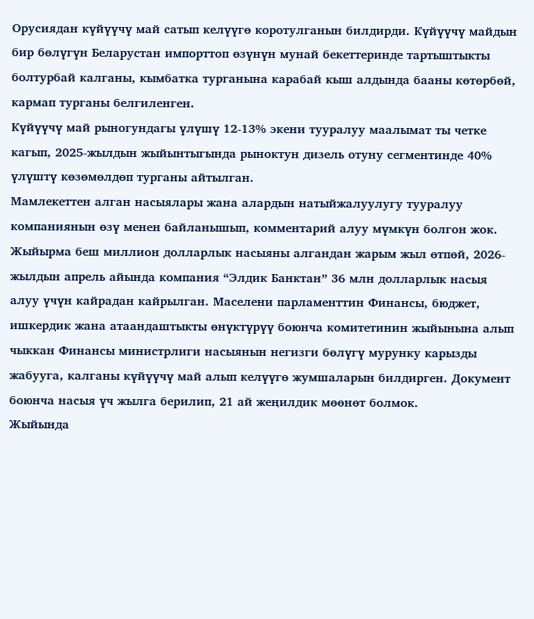Орусиядан күйүүчү май сатып келүүгө коротулганын билдирди. Күйүүчү майдын бир бөлүгүн Беларустан импорттоп өзүнүн мунай бекеттеринде тартыштыкты болтурбай калганы, кымбатка турганына карабай кыш алдында бааны көтөрбөй, кармап турганы белгиленген.
Күйүүчү май рыногундагы үлүшү 12-13% экени тууралуу маалымат ты четке кагып, 2025-жылдын жыйынтыгында рыноктун дизель отуну сегментинде 40% үлүштү көзөмөлдөп турганы айтылган.
Мамлекеттен алган насыялары жана алардын натыйжалуулугу тууралуу компаниянын өзү менен байланышып, комментарий алуу мүмкүн болгон жок.
Жыйырма беш миллион долларлык насыяны алгандан жарым жыл өтпөй, 2026-жылдын апрель айында компания “Элдик Банктан” 36 млн долларлык насыя алуу үчүн кайрадан кайрылган. Маселени парламенттин Финансы, бюджет, ишкердик жана атаандаштыкты өнүктүрүү боюнча комитетинин жыйынына алып чыккан Финансы министрлиги насыянын негизги бөлүгү мурунку карызды жабууга, калганы күйүүчү май алып келүүгө жумшаларын билдирген. Документ боюнча насыя үч жылга берилип, 21 ай жеңилдик мөөнөт болмок.
Жыйында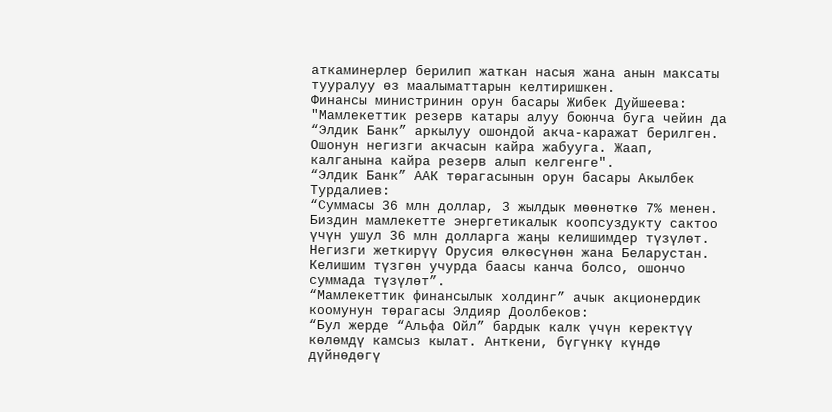аткаминерлер берилип жаткан насыя жана анын максаты тууралуу өз маалыматтарын келтиришкен.
Финансы министринин орун басары Жибек Дуйшеева:
"Мамлекеттик резерв катары алуу боюнча буга чейин да “Элдик Банк” аркылуу ошондой акча-каражат берилген. Ошонун негизги акчасын кайра жабууга. Жаап, калганына кайра резерв алып келгенге".
“Элдик Банк” ААК төрагасынын орун басары Акылбек Турдалиев:
“Суммасы 36 млн доллар, 3 жылдык мөөнөткө 7% менен. Биздин мамлекетте энергетикалык коопсуздукту сактоо үчүн ушул 36 млн долларга жаңы келишимдер түзүлөт. Негизги жеткирүү Орусия өлкөсүнөн жана Беларустан. Келишим түзгөн учурда баасы канча болсо, ошончо суммада түзүлөт”.
“Мамлекеттик финансылык холдинг” ачык акционердик коомунун төрагасы Элдияр Доолбеков:
“Бул жерде “Альфа Ойл” бардык калк үчүн керектүү көлөмдү камсыз кылат. Анткени, бүгүнкү күндө дүйнөдөгү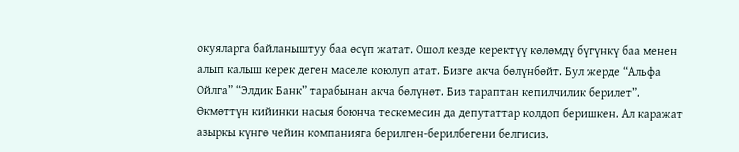окуяларга байланыштуу баа өсүп жатат. Ошол кезде керектүү көлөмдү бүгүнкү баа менен алып калыш керек деген маселе коюлуп атат. Бизге акча бөлүнбөйт. Бул жерде “Альфа Ойлга” “Элдик Банк” тарабынан акча бөлүнөт. Биз тараптан кепилчилик берилет”.
Өкмөттүн кийинки насыя боюнча тескемесин да депутаттар колдоп беришкен. Ал каражат азыркы күнгө чейин компанияга берилген-берилбегени белгисиз.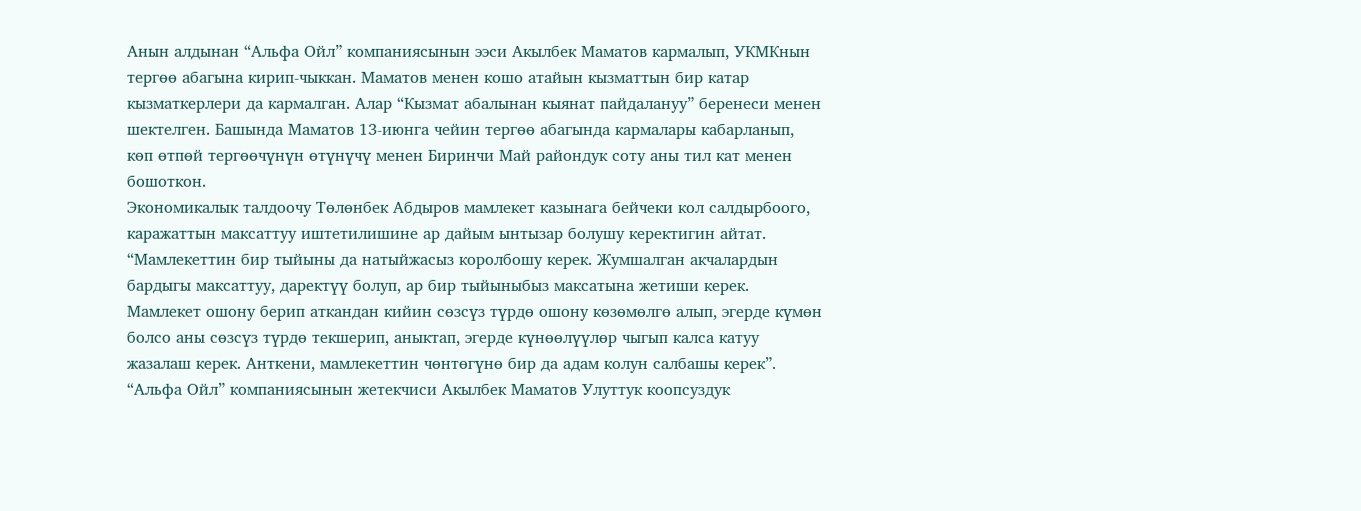Анын алдынан “Альфа Ойл” компаниясынын ээси Акылбек Маматов кармалып, УКМКнын тергөө абагына кирип-чыккан. Маматов менен кошо атайын кызматтын бир катар кызматкерлери да кармалган. Алар “Кызмат абалынан кыянат пайдалануу” беренеси менен шектелген. Башында Маматов 13-июнга чейин тергөө абагында кармалары кабарланып, көп өтпөй тергөөчүнүн өтүнүчү менен Биринчи Май райондук соту аны тил кат менен бошоткон.
Экономикалык талдоочу Төлөнбек Абдыров мамлекет казынага бейчеки кол салдырбоого, каражаттын максаттуу иштетилишине ар дайым ынтызар болушу керектигин айтат.
“Мамлекеттин бир тыйыны да натыйжасыз королбошу керек. Жумшалган акчалардын бардыгы максаттуу, даректүү болуп, ар бир тыйыныбыз максатына жетиши керек. Мамлекет ошону берип аткандан кийин сөзсүз түрдө ошону көзөмөлгө алып, эгерде күмөн болсо аны сөзсүз түрдө текшерип, аныктап, эгерде күнөөлүүлөр чыгып калса катуу жазалаш керек. Анткени, мамлекеттин чөнтөгүнө бир да адам колун салбашы керек”.
“Альфа Ойл” компаниясынын жетекчиси Акылбек Маматов Улуттук коопсуздук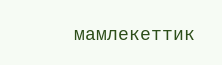мамлекеттик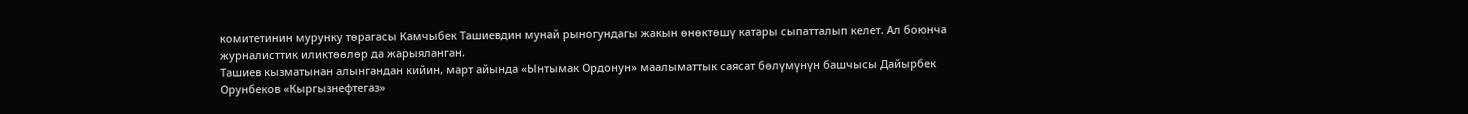комитетинин мурунку төрагасы Камчыбек Ташиевдин мунай рыногундагы жакын өнөктөшү катары сыпатталып келет. Ал боюнча журналисттик иликтөөлөр да жарыяланган.
Ташиев кызматынан алынгандан кийин, март айында «Ынтымак Ордонун» маалыматтык саясат бөлүмүнүн башчысы Дайырбек Орунбеков «Кыргызнефтегаз»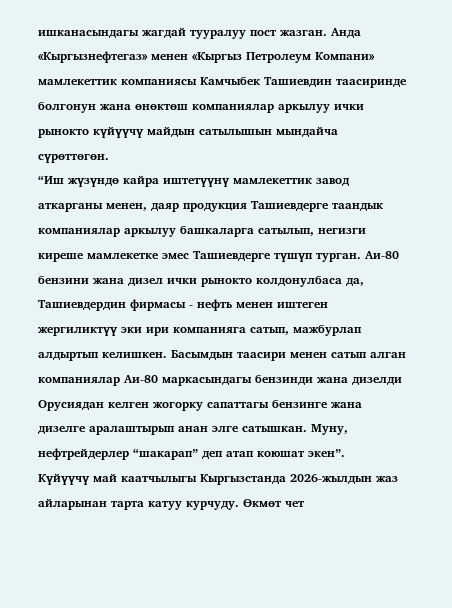ишканасындагы жагдай тууралуу пост жазган. Анда «Кыргызнефтегаз» менен «Кыргыз Петролеум Компани» мамлекеттик компаниясы Камчыбек Ташиевдин таасиринде болгонун жана өнөктөш компаниялар аркылуу ички рынокто күйүүчү майдын сатылышын мындайча сүрөттөгөн.
“Иш жүзүндө кайра иштетүүнү мамлекеттик завод аткарганы менен, даяр продукция Ташиевдерге таандык компаниялар аркылуу башкаларга сатылып, негизги киреше мамлекетке эмес Ташиевдерге түшүп турган. Аи-80 бензини жана дизел ички рынокто колдонулбаса да, Ташиевдердин фирмасы - нефть менен иштеген жергиликтүү эки ири компанияга сатып, мажбурлап алдыртып келишкен. Басымдын таасири менен сатып алган компаниялар Аи-80 маркасындагы бензинди жана дизелди Орусиядан келген жогорку сапаттагы бензинге жана дизелге аралаштырып анан элге сатышкан. Муну, нефтрейдерлер “шакарап” деп атап коюшат экен”.
Күйүүчү май каатчылыгы Кыргызстанда 2026-жылдын жаз айларынан тарта катуу курчуду. Өкмөт чет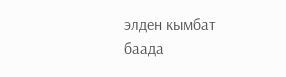элден кымбат баада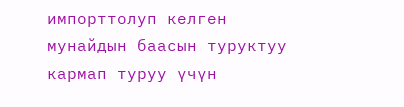импорттолуп келген мунайдын баасын туруктуу кармап туруу үчүн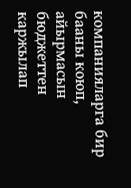компанияларга бир бааны коюп, айырмасын бюджеттен каржылап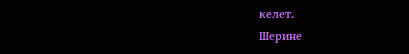келет.
Шерине